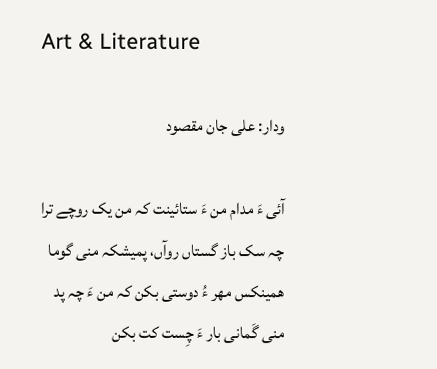Art & Literature

ودار: علی جان مقصود

آئی ءَ مدام من ءَ ستائینت کہ من یک روچے ترا چہ سک باز گستاں روآں، پمیشکہ منی گوما همینکس مهر ءُ دوستی بکن کہ من ءَ چہ پد منی گَمانی بار ءَ چِست کت بکن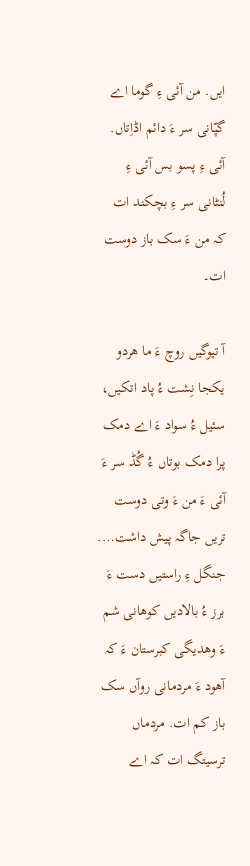ایں. من آئی ءِ گوما اے گپّانی سر ءَ دائم اڈاِتاں. آئی ءِ پسو بس آئی ءِ لُنٹانی سر ءِ بچکند ات کہ من ءَ سک باز دوست ات۔

آ تیوگیں روچ ءَ ما هردو یکجا نِشت ءُ پاد اتکیں، سئیل ءُ سواد ءَ اے دمک پرا دمک بوتاں ءُ گُڈ سر ءَ آئی ءَ من ءَ وتی دوست تریں جاگہ پیش داشت…. جنگل ءِ راستیں دست ءَ برز ءُ بالادیں کوهانی شم ءَ وهدیگی کبرستان ءَ کہ آهود ءَ مردمانی روآں سک باز کم ات. مردماں ترسیتگ ات کہ اے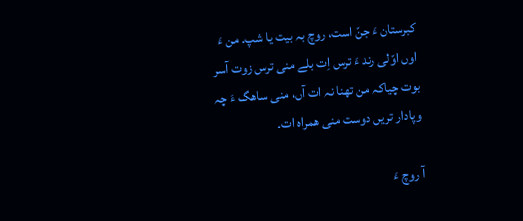کبرستان ءَ جنّ است، روچ بہ بیت یا شپ. من ءَ اوں اوّلی رند ءَ ترس اِت بلے منی ترس زوت آسر بوت چیاکہ من تهنا نہ ات آں، منی ساهگ ءَ چہ وپادار تریں دوست منی همراه ات۔

آ روچ ءَ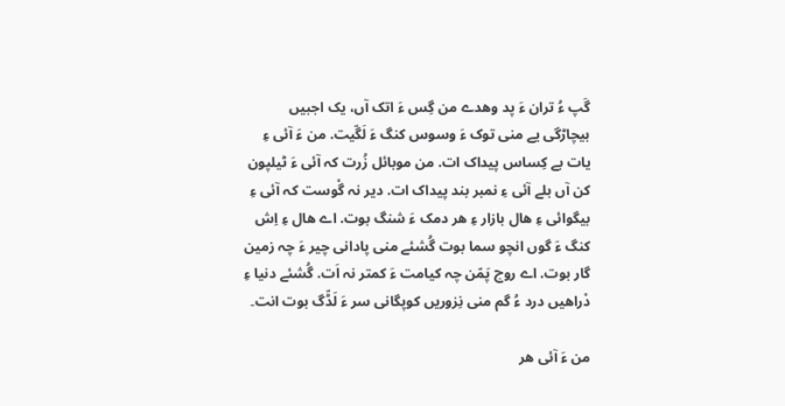گَپ ءُ تران ءَ پد وهدے من گِس ءَ اتک آں، یک اجبیں بیچاڑگی یے منی توک ءَ وسوس کنگ ءَ لَگّیت. من ءَ آئی ءِ یات بے کِساس پیداک ات. من موبائل زُرت کہ آئی ءَ ٹیلپون کن آں بلے آئی ءِ نمبر بند پیداک ات. دیر نہ گْوست کہ آئی ءِ بیگوائی ءِ هال بازار ءِ هر دمک ءَ شنگ بوت. اے هال ءِ اِش کنگ ءَ گوں انچو سما بوت گُشئے منی پادانی چیر ءَ چہ زمین گار بوت. اے روچ پَمّن چہ کیامت ءَ کمتر نہ اَت. گُشئے دنیا ءِ دْراهیں درد ءُ گم منی نِزوریں کوپگانی سر ءَ لَڈّگ بوت انت۔

من ءَ آئی هر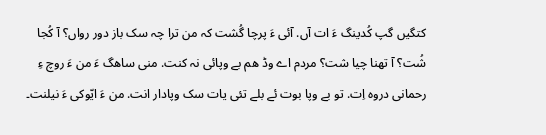کتگیں گپ کُدینگ ءَ ات آں. آئی ءَ پرچا گُشت کہ من ترا چہ سک باز دور رواں؟ آ کُجا شُت؟ آ تهنا چیا شت؟ مردم اے وڈ هم بے وپائی نہ کنت. منی ساهگ ءَ من ءَ روچ ءِ رحمانی دروہ اِت. تو بے وپا بوت ئے بلے تئی یات سک وپادار انت. من ءَ ایّوکی ءَ نیلنت۔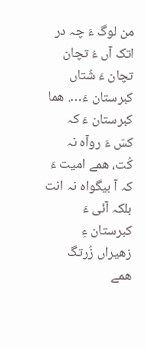من لوگ ءَ چہ در اتک آں ءُ تچان تچان ءَ شُتاں کبرستان ءَ…. هما کبرستان ءَ کہ کسّ ءَ روآہ نہ کُت، همے امیت ءَ کہ آ بیگواه نہ انت بلکہ آئی ءَ کبرستان ءِ زهیراں زُرتگ همے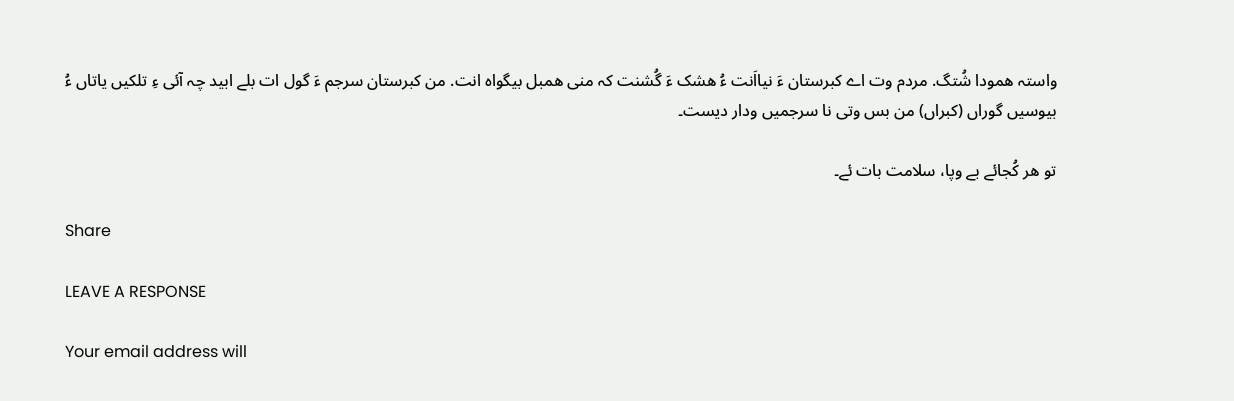واستہ همودا شُتگ. مردم وت اے کبرستان ءَ نیااَنت ءُ هشک ءَ گُشنت کہ منی همبل بیگواه انت. من کبرستان سرجم ءَ گول ات بلے ابید چہ آئی ءِ تلکیں یاتاں ءُ بیوسیں گوراں (کبراں) من بس وتی نا سرجمیں ودار دیست۔

تو هر کُجائے بے وپا، سلامت بات ئے۔

Share

LEAVE A RESPONSE

Your email address will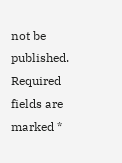not be published. Required fields are marked *